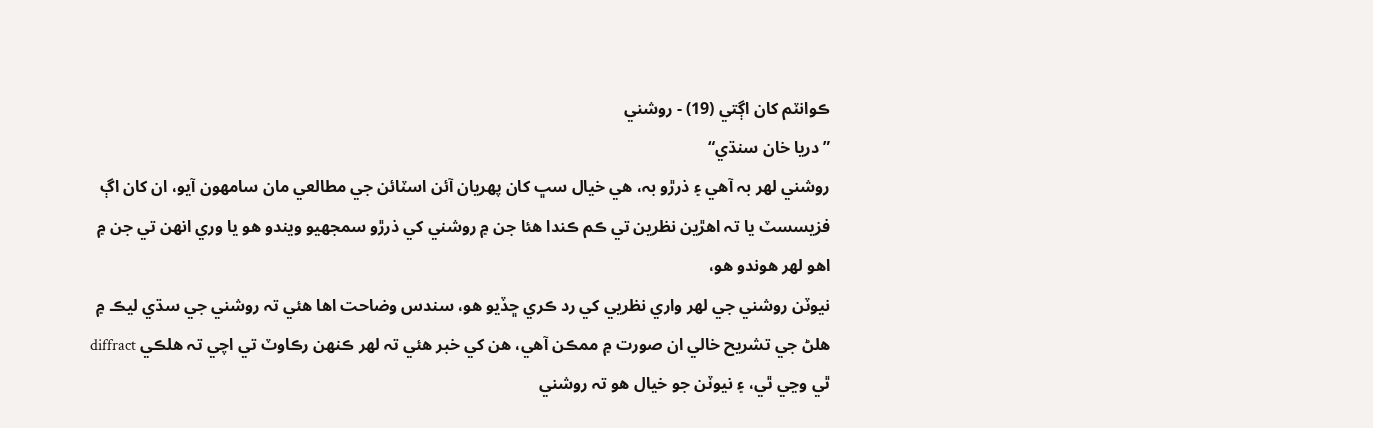ڪوانٽم کان اڳتي (19) - روشني
”دريا خان سنڌي“
روشني لهر بہ آهي ۽ ذرڙو بہ، هي خيال سڀ کان پهريان آئن اسٽائن جي مطالعي مان سامهون آيو، ان کان اڳ فزيسسٽ يا تہ اهڙين نظرين تي ڪم ڪندا هئا جن ۾ روشني کي ذرڙو سمجهيو ويندو هو يا وري انهن تي جن ۾ اهو لهر هوندو هو،
نيوٽن روشني جي لهر واري نظريي کي رد ڪري ڇڏيو هو، سندس وضاحت اها هئي تہ روشني جي سڌي ليڪ ۾ هلڻ جي تشريح خالي ان صورت ۾ ممڪن آهي، هن کي خبر هئي تہ لهر ڪنهن رڪاوٽ تي اچي تہ هلڪي diffract ٿي وڃي ٿي، ۽ نيوٽن جو خيال هو تہ روشني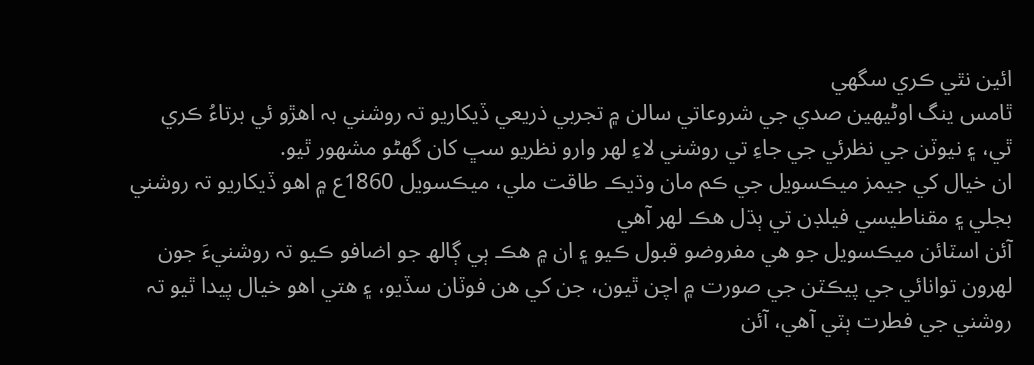ائين نٿي ڪري سگهي
ٿامس ینگ اوڻيهين صدي جي شروعاتي سالن ۾ تجربي ذريعي ڏيکاريو تہ روشني بہ اهڙو ئي برتاءُ ڪري ٿي، ۽ نيوٽن جي نظرئي جي جاءِ تي روشني لاءِ لهر وارو نظريو سڀ کان گهڻو مشهور ٿيو.
ان خيال کي جيمز ميڪسويل جي ڪم مان وڌيڪ طاقت ملي، ميڪسويل 1860ع ۾ اهو ڏيکاريو تہ روشني بجلي ۽ مقناطيسي فيلڊن تي ٻڌل هڪ لهر آهي
آئن اسٽائن ميڪسويل جو هي مفروضو قبول ڪيو ۽ ان ۾ هڪ ٻي ڳالھ جو اضافو ڪيو تہ روشنيءَ جون لهرون توانائي جي پيڪٽن جي صورت ۾ اچن ٿيون، جن کي هن فوٽان سڏيو، ۽ هتي اهو خيال پيدا ٿيو تہ روشني جي فطرت ٻٽي آهي، آئن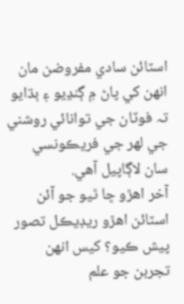اسٽائن سادي مفروضن مان انهن کي پاڻ ۾ ڳنڍيو ۽ ٻڌايو تہ فوٽان جي توانائي روشني جي لهر جي فريڪونسي سان لاڳاپيل آهي.
آخر اهڙو ڇا ٿيو جو آئن اسٽائن اهڙو ريڊيڪل تصور پيش ڪيو؟ کيس انهن تجربن جو علم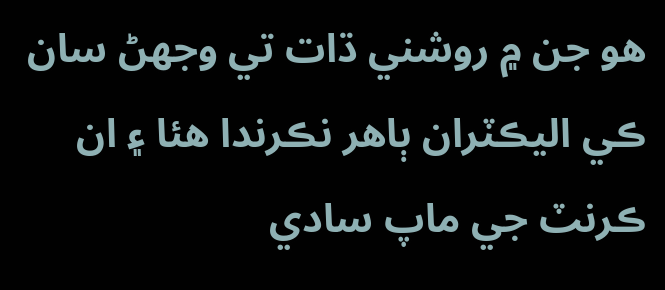هو جن ۾ روشني ڌات تي وجهڻ سان ڪي اليڪٽران ٻاهر نڪرندا هئا ۽ ان ڪرنٽ جي ماپ سادي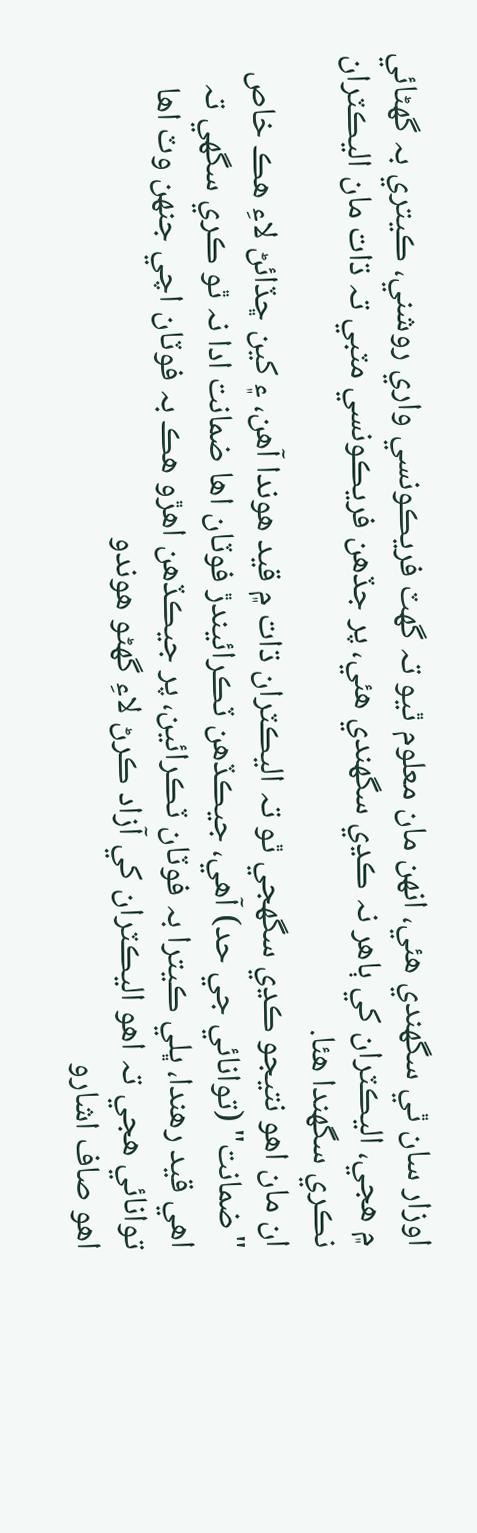اوزار سان ٿي سگهندي هئي، انهن مان معلوم ٿيو تہ گهٽ فريڪونسي واري روشني، ڪيتري بہ گهڻائي ۾ هجي، اليڪٽران کي ٻاهر نہ ڪڍي سگهندي هئي، پر جڏهن فريڪونسي مٽبي تہ ڌات مان اليڪٽران نڪري سگهندا هئا.
ان مان اهو نتيجو ڪڍي سگهجي ٿو تہ اليڪٽران ڌات ۾ قيد هوندا آهن، ۽ کين ڇڏائڻ لاءِ هڪ خاص "ضمانت" (توانائي جي حد) آهي، جيڪڏهن ٽڪرائيندڙ فوٽان اها ضمانت ادا نہ ٿو ڪري سگهي تہ اهي قيد رهندا، ڀلي ڪيترا بہ فوٽان ٽڪرائين، پر جيڪڏهن اهڙو هڪ بہ فوٽان اچي جنهن وٽ اها توانائي هجي تہ اهو اليڪٽران کي آزاد ڪرڻ لاءِ گهڻو هوندو
اهو صاف اشارو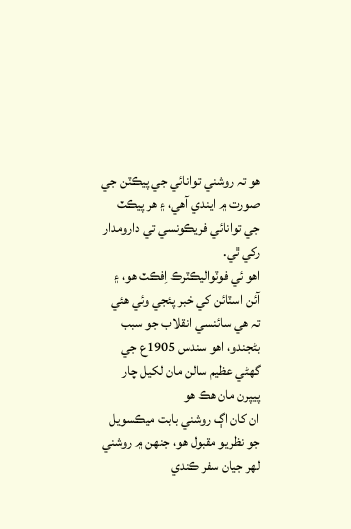هو تہ روشني توانائي جي پيڪٽن جي صورت ۾ ايندي آهي، ۽ هر پيڪٽ جي توانائي فريڪونسي تي دارومدار رکي ٿي.
اهو ئي فوٽوالیڪٽرڪ اِفڪٽ هو، ۽ آئن اسٽائن کي خبر پئجي وئي هئي تہ هي سائنسي انقلاب جو سبب بڻجندو، اهو سندس 1905ع جي گهڻي عظيم سالن مان لکيل چار پيپرن مان هڪ هو
ان کان اڳ روشني بابت ميڪسويل جو نظريو مقبول هو، جنهن ۾ روشني لهر جيان سفر ڪندي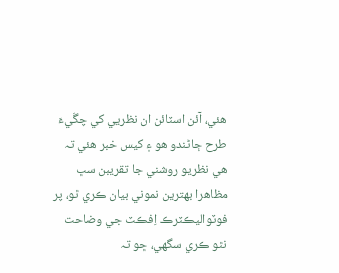هئي، آئن اسٽائن ان نظريي کي چڱيءَ طرح ڄاڻندو هو ۽ کيس خبر هئي تہ هي نظريو روشني جا تقريبن سڀ مظاهرا بهترين نموني بيان ڪري ٿو، پر فوٽوالیڪٽرڪ اِفڪٽ جي وضاحت نٿو ڪري سگهي، ڇو تہ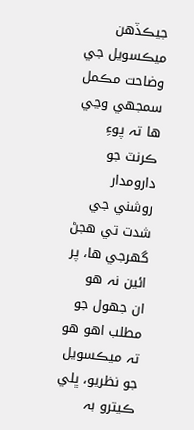جيڪڏهن ميڪسويل جي وضاحت مڪمل سمجهي وڃي ها تہ پوءِ ڪرنٽ جو دارومدار روشني جي شدت تي هجڻ گهرجي ها، پر ائين نہ هو
ان جھول جو مطلب اهو هو تہ ميڪسويل جو نظريو، ڀلي ڪيترو بہ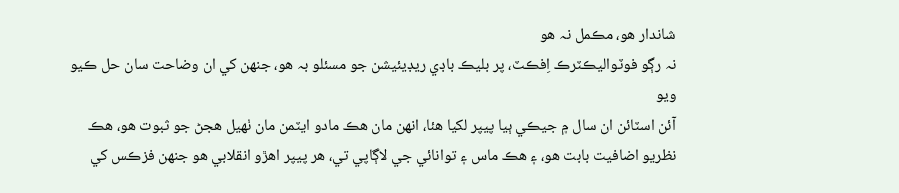شاندار هو، مڪمل نہ هو
نہ رڳو فوٽوالیڪٽرڪ اِفڪٽ، پر بليڪ باڊي ريڊيئيشن جو مسئلو بہ هو، جنهن کي ان وضاحت سان حل ڪيو ويو
آئن اسٽائن ان سال ۾ جيڪي ٻيا پيپر لکيا هئا، انهن مان هڪ مادو ايٽمن مان ٺهيل هجڻ جو ثبوت هو، هڪ نظريو اضافيت بابت هو، ۽ هڪ ماس ۽ توانائي جي لاڳاپي تي، هر پيپر اهڙو انقلابي هو جنهن فزڪس کي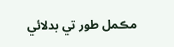مڪمل طور تي بدلائي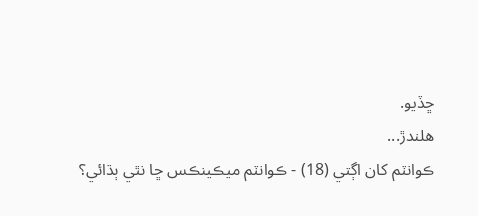ڇڏيو.
هلندڙ...
ڪوانٽم کان اڳتي (18) - ڪوانٽم ميڪينڪس ڇا نٿي ٻڌائي؟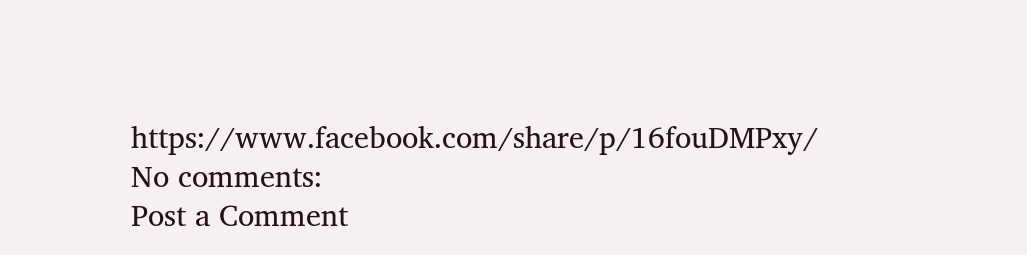https://www.facebook.com/share/p/16fouDMPxy/
No comments:
Post a Comment